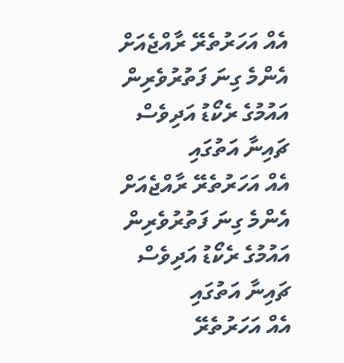އެއް އަހަރުތެރޭ ރާއްޖެއަށް އެންމެ ގިނަ ފަތުރުވެރިން އައުމުގެ ރެކޯޑު އަދިވެސް ޗައިނާ އަތުގައި
އެއް އަހަރުތެރޭ ރާއްޖެއަށް އެންމެ ގިނަ ފަތުރުވެރިން އައުމުގެ ރެކޯޑު އަދިވެސް ޗައިނާ އަތުގައި
އެއް އަހަރުތެރޭ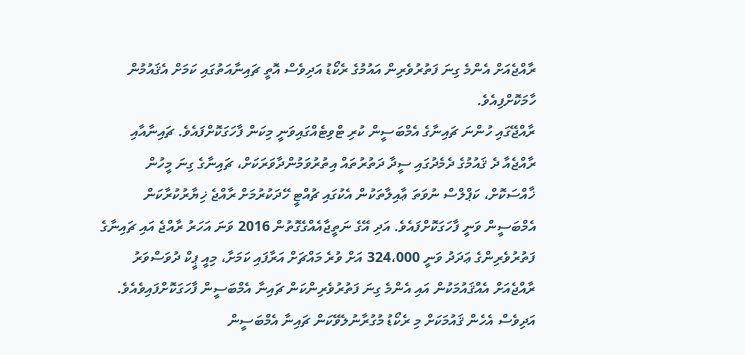ރާއްޖެއަށް އެންމެ ގިނަ ފަތުރުވެރިން އައުމުގެ ރެކޯޑު އަދިވެސް އޮތީ ޗައިނާއަތުގައި ކަމަށް އެޤައުމުން ހާމަކޮށްފިއެވެ.
ރާއްޖޭގައި ހުންނަ ޗައިނާގެ އެމްބަސީން ކުރި ޓްވިޓެއްގައިވަނީ މިކަން ފާހަގަކޮށްފައެވެ. ޗައިނާއާއި ރާއްޖެއާ ދެ ޤައުމުގެ ދެމެދުގައި ސީދާ ދަތުރުތައް އިތުރުވަމުންދާވަރަކަށް، ޗައިނާގެ ގިނަ މީހުން ޚާއްސަކޮށް، ކަޕްލްސް ނުވަތަ ޢާއިލާތަކުން އެކުގައި ޗުއްޓީ ހޭދަކުރުމަށް ރާއްޖެ ޚިޔާރުކުރާކަން އެމްބަސީން ވަނީ ފާހަގަކޮށްފައެވެ. އަދި އޭގެ ނަތީޖާއެއްގެގޮތުން 2016 ވަނަ އަހަރު ރާއްޖެ އައި ޗައިނާގެ ފަތުރުވެރިންގެ ޢަދަދު ވަނީ 324،000 އަށް ވުރެ މައްޗަށް އަރާފައި ކަމަށާ، މިއީ ޕީކް ދުވަސްވަރު ރާއްޖެއަށް އެއްޤައުމަކުން އައި އެންމެ ގިނަ ފަތުރުވެރިންކަން ޗައިނާ އެމްބަސީން ފާހަގަކޮށްފައިވެއެވެ. އަދިވެސް އެހެން ޤައުމަކަށް މި ރެކޯޑު މުގުރާނުލެވޭކަން ޗައިނާ އެމްބަސީން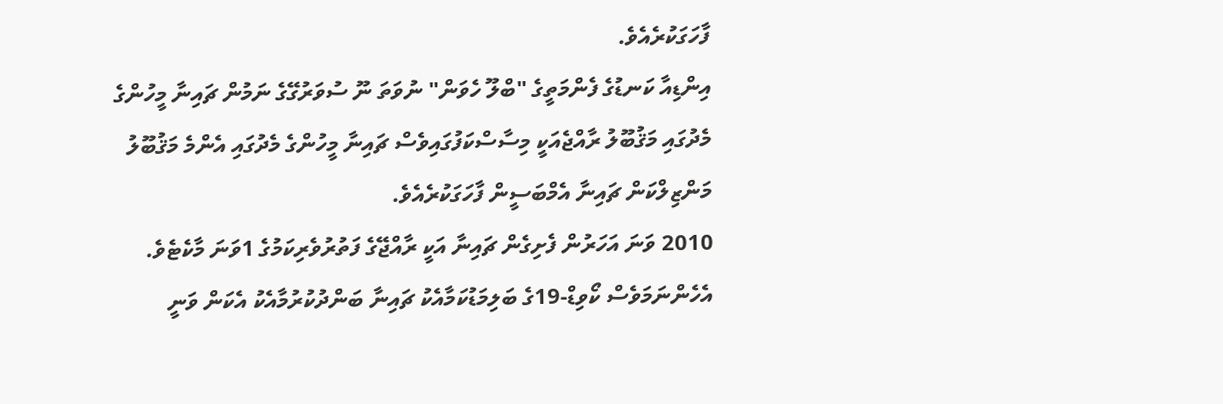ފާހަގަކުރެއެވެ.
އިންޑިއާ ކަނޑުގެ ފެންމަތީގެ "ބްލޫ ހެވަން" ނުވަތަ ނޫ ސުވަރުގޭގެ ނަމުން ޗައިނާ މީހުންގެ މެދުގައި މަޤުބޫލު ރާއްޖެއަކީ މިސާސްކަފުގައިވެސް ޗައިނާ މީހުންގެ މެދުގައި އެންމެ މަޤުބޫލު މަންޒިލްކަން ޗައިނާ އެމްބަސީން ފާހަގަކުރެއެވެ.
2010 ވަނަ އަހަރުން ފެށިގެން ޗައިނާ އަކީ ރާއްޖޭގެ ފަތުރުވެރިކަމުގެ 1ވަނަ މާކެޓެވެ. އެހެންނަމަވެސް ކޯވިޑް-19ގެ ބަލިމަޑުކަމާއެކު ޗައިނާ ބަންދުކުރުމާއެކު އެކަން ވަނީ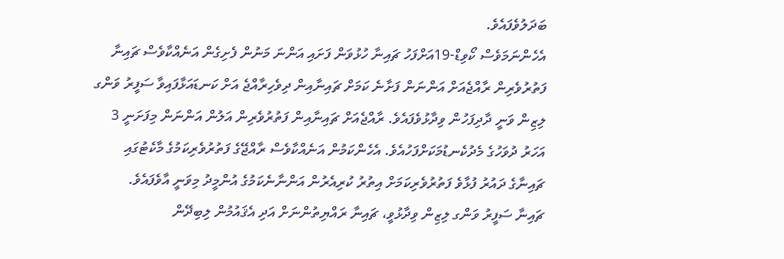ބަދަލުވެފައެވެ.
އެހެންނަމަވެސް ކޯވިޑް-19އަށްފަހު ޗައިނާ ހުޅުވަން ފަށައި އަންނަ މަނުން ފެށިގެން އަނެއްކާވެސް ޗައިނާ ފަތުރުވެރިން ރާއްޖެއަށް އަންނަން ފަށާނެ ކަމަށް ޗައިނާއިން ދިވެހިރާއްޖެ އަށް ކަނޑައަޅާފައިވާ ސަފީރު ވަންގ ލިޒިން ވަނީ ދާދިފަހުން ވިދާޅުވެފައެވެ. ރާއްޖެއަށް ޗައިނާއިން ފަތުރުވެރިން އަލުން އަންނަން މިފަށަނީ 3 އަހަރު ދުވަހުގެ މެދުކެނޑުމަކަށްފަހުއެވެ. އެހެންކަމުން އަނެއްކާވެސް ރާއްޖޭގެ ފަތުރުވެރިކަމުގެ މާކެޓުގައި ޗައިނާގެ ދައުރު ފުޅާވެ ފަތުރުވެރިކަމަށް އިތުރު ކުރިއެރުން އަންނާނެކަމުގެ އުންމީދު މިވަނީ އާވެފައެވެ.
ޗައިނާ ސަފީރު ވަންގ ލިޒިން ވިދާޅުވީ، ޗައިނާ ރައްޔިތުންނަށް އަދި އެޤައުމުން ލިބިދޭން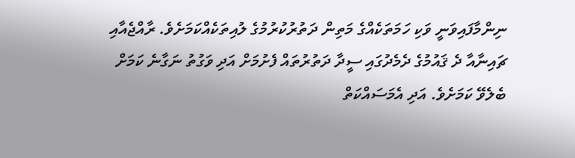ނިންމާފައިވަނީ ވަކި ހަމަތަކެއްގެ މަތިން ދަތުރުކުރުމުގެ ލުއިތަކެއްކަމަށެވެ. ރާއްޖެއާއި ޗައިނާއާ ދެ ޤައުމުގެ ދެމެދުގައި ސީދާ ދަތުރުތައް ފެށުމަށް އަދި ވަގުތު ނަގާނެ ކަމަށް ބެލެވޭ ކަމަށެވެ. އަދި އެމަސައްކަތް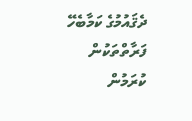ދެޤައުމުގެ ކަމާބެހޭ ފަރާތްތަކުން ކުރަމުން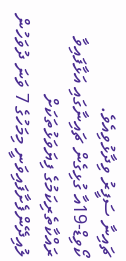ޗައިނާ ސަފީރު ވިދާޅުވިއެވެ.
ކޯވިޑް-19އާ ގުޅިގެން ޗައިނާގައި އަޅާފައިވާ ރައްކާތެރިކަމުގެ ފިޔަވަޅުތަކަށް ލުއިދޭންފެށާފައިވަނީ މިމަހުގެ 7 ވަނަ ދުވަހުން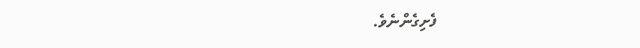ފެށިގެންނެވެ.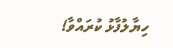ހިޔާލުފާޅު ކުރައްވާ!